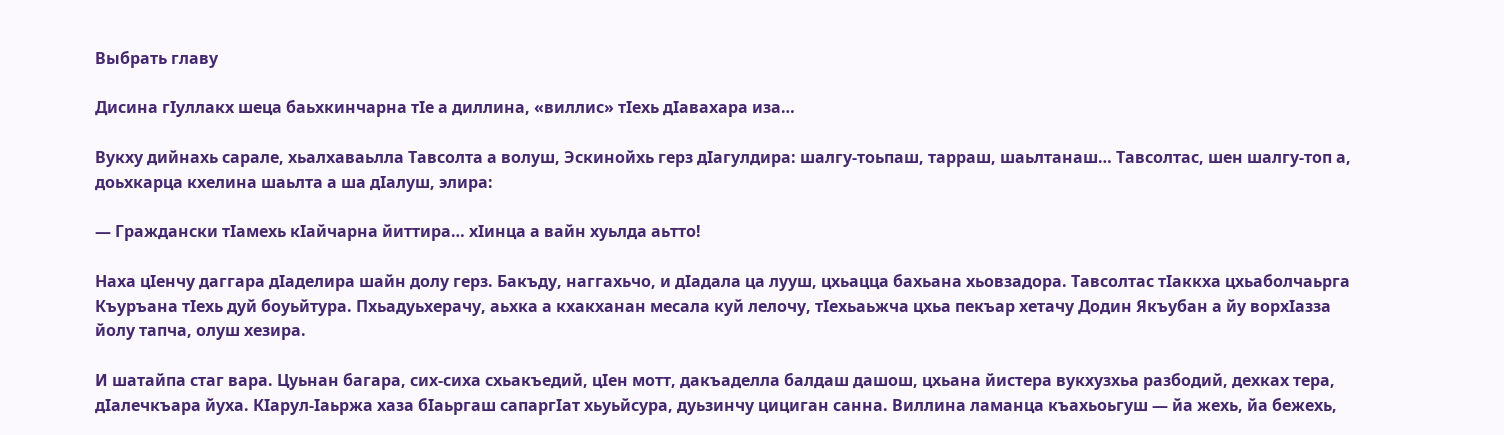Выбрать главу

Дисина гIуллакх шеца баьхкинчарна тIе а диллина, «виллис» тIехь дIавахара иза…

Вукху дийнахь сарале, хьалхаваьлла Тавсолта а волуш, Эскинойхь герз дIагулдира: шалгу-тоьпаш, тарраш, шаьлтанаш… Тавсолтас, шен шалгу-топ а, доьхкарца кхелина шаьлта а ша дIалуш, элира:

— Граждански тIамехь кIайчарна йиттира… хIинца а вайн хуьлда аьтто!

Наха цIенчу даггара дIаделира шайн долу герз. Бакъду, наггахьчо, и дIадала ца лууш, цхьацца бахьана хьовзадора. Тавсолтас тIаккха цхьаболчаьрга Къуръана тIехь дуй боуьйтура. Пхьадуьхерачу, аьхка а кхакханан месала куй лелочу, тIехьаьжча цхьа пекъар хетачу Додин Якъубан а йу ворхIазза йолу тапча, олуш хезира.

И шатайпа стаг вара. Цуьнан багара, сих-сиха схьакъедий, цIен мотт, дакъаделла балдаш дашош, цхьана йистера вукхузхьа разбодий, дехках тера, дIалечкъара йуха. КIарул-Iаьржа хаза бIаьргаш сапаргIат хьуьйсура, дуьзинчу цициган санна. Виллина ламанца къахьоьгуш — йа жехь, йа бежехь,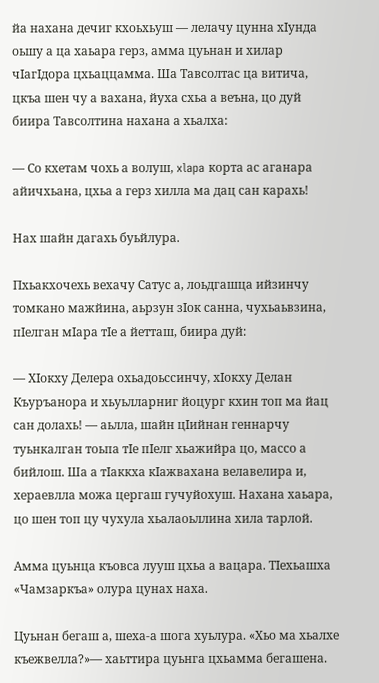йа нахана дечиг кхоьхьуш — лелачу цунна хIунда оьшу а ца хаьара герз, амма цуьнан и хилар чIагIдора цхьаццамма. Ша Тавсолтас ца витича, цкъа шен чу а вахана, йуха схьа а веъна, цо дуй биира Тавсолтина нахана а хьалха:

— Со кхетам чохь а волуш, xlapa корта ас аганара айичхьана, цхьа а герз хилла ма дац сан карахь!

Нах шайн дагахь буьйлура.

Пхьакхочехь вехачу Сатус а, лоьдгашца ийзинчу томкано мажйина, аьрзун зIок санна, чухьаьвзина, пIелган мIара тIе а йетташ, биира дуй:

— ХIокху Делера охьадоьссинчу, хIокху Делан Къуръанора и хьуьлларниг йоцург кхин топ ма йац сан долахь! — аьлла, шайн цIийнан геннарчу туьнкалган тоьпа тIе пIелг хьажийра цо, массо а бийлош. Ша а тIаккха кIажвахана велавелира и, хераевлла можа цергаш гучуйохуш. Нахана хаьара, цо шен топ цу чухула хьалаоьллина хила тарлой.

Амма цуьнца къовса лууш цхьа а вацара. ТIехьашха «Чамзаркъа» олура цунах наха.

Цуьнан бегаш а, шеха-а шога хуьлура. «Хьо ма хьалхе къежвелла?»— хаьттира цуьнга цхьамма бегашена.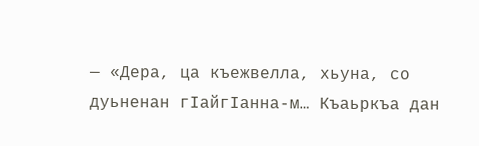— «Дера, ца къежвелла, хьуна, со дуьненан гIайгIанна-м… Къаьркъа дан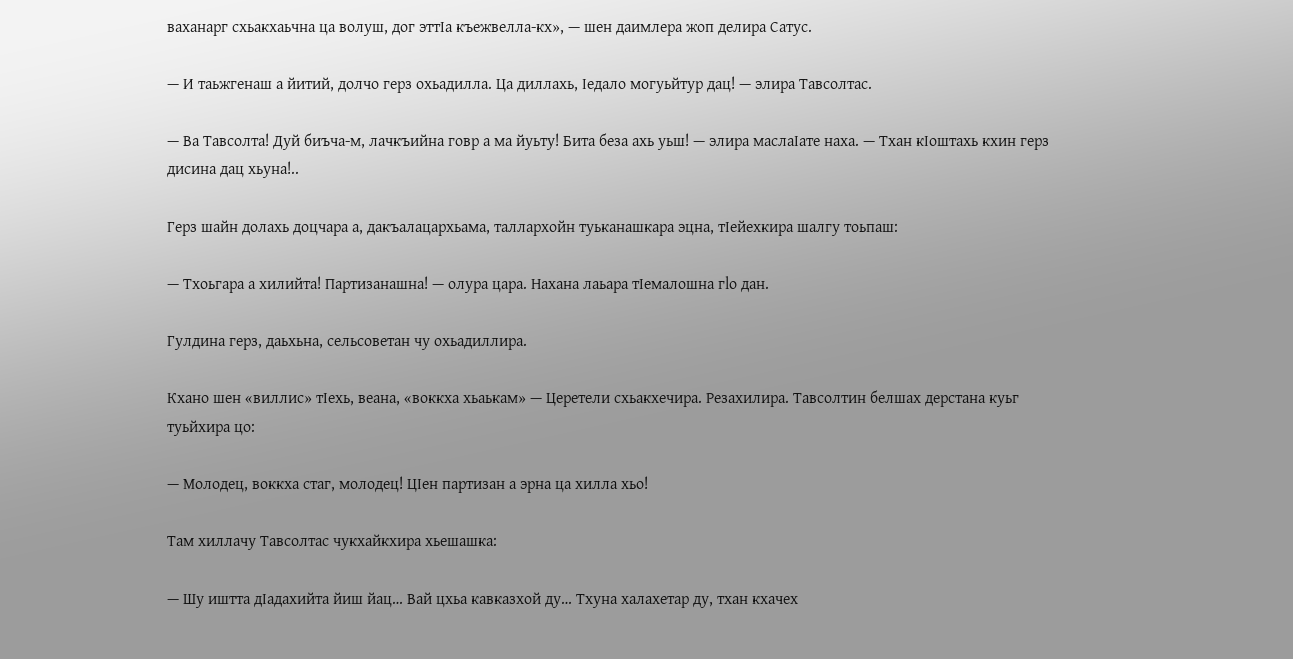ваханарг схьакхаьчна ца волуш, дог эттIа къежвелла-кх», — шен даимлера жоп делира Сатус.

— И таьжгенаш а йитий, долчо герз охьадилла. Ца диллахь, Iедало могуьйтур дац! — элира Тавсолтас.

— Ва Тавсолта! Дуй биъча-м, лачкъийна говр а ма йуьту! Бита беза ахь уьш! — элира маслаIате наха. — Тхан кIоштахь кхин герз дисина дац хьуна!..

Герз шайн долахь доцчара а, дакъалацархьама, таллархойн туьканашкара эцна, тIейехкира шалгу тоьпаш:

— Тхоьгара а хилийта! Партизанашна! — олура цара. Нахана лаьара тIемалошна гlo дан.

Гулдина герз, даьхьна, сельсоветан чу охьадиллира.

Кхано шен «виллис» тIехь, веана, «воккха хьаькам» — Церетели схьакхечира. Резахилира. Тавсолтин белшах дерстана куьг туьйхира цо:

— Молодец, воккха стаг, молодец! ЦIен партизан а эрна ца хилла хьо!

Там хиллачу Тавсолтас чукхайкхира хьешашка:

— Шу иштта дIадахийта йиш йац… Вай цхьа кавказхой ду… Тхуна халахетар ду, тхан кхачех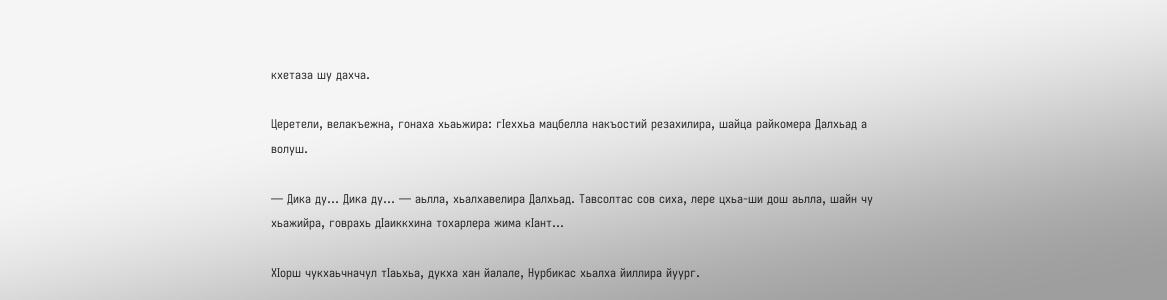кхетаза шу дахча.

Церетели, велакъежна, гонаха хьаьжира: гIеххьа мацбелла накъостий резахилира, шайца райкомера Далхьад а волуш.

— Дика ду… Дика ду… — аьлла, хьалхавелира Далхьад. Тавсолтас сов сиха, лере цхьа-ши дош аьлла, шайн чу хьажийра, говрахь дIаиккхина тохарлера жима кIант…

ХIорш чукхаьчначул тIаьхьа, дукха хан йалале, Нурбикас хьалха йиллира йуург.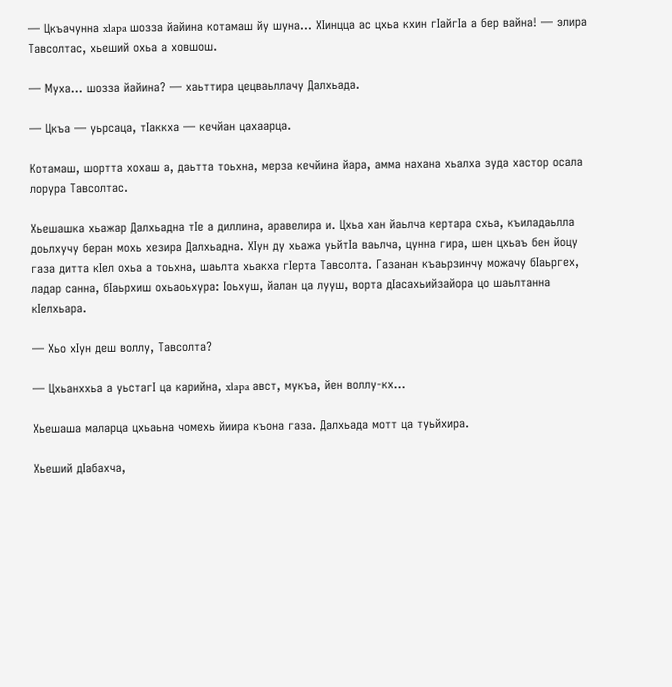— Цкъачунна xlapa шозза йайина котамаш йу шуна… ХIинцца ас цхьа кхин гIайгIа а бер вайна! — элира Тавсолтас, хьеший охьа а ховшош.

— Муха… шозза йайина? — хаьттира цецваьллачу Далхьада.

— Цкъа — уьрсаца, тIаккха — кечйан цахаарца.

Котамаш, шортта хохаш а, даьтта тоьхна, мерза кечйина йара, амма нахана хьалха зуда хастор осала лорура Тавсолтас.

Хьешашка хьажар Далхьадна тIе а диллина, аравелира и. Цхьа хан йаьлча кертара схьа, къиладаьлла доьлхучу беран мохь хезира Далхьадна. ХIун ду хьажа уьйтIа ваьлча, цунна гира, шен цхьаъ бен йоцу газа дитта кIел охьа а тоьхна, шаьлта хьакха гIерта Тавсолта. Газанан къаьрзинчу можачу бIаьргех, ладар санна, бIаьрхиш охьаоьхура: Iоьхуш, йалан ца лууш, ворта дIасахьийзайора цо шаьлтанна кIелхьара.

— Хьо хIун деш воллу, Тавсолта?

— Цхьанххьа а уьстагI ца карийна, xlapa авст, мукъа, йен воллу-кх…

Хьешаша маларца цхьаьна чомехь йиира къона газа. Далхьада мотт ца туьйхира.

Хьеший дIабахча,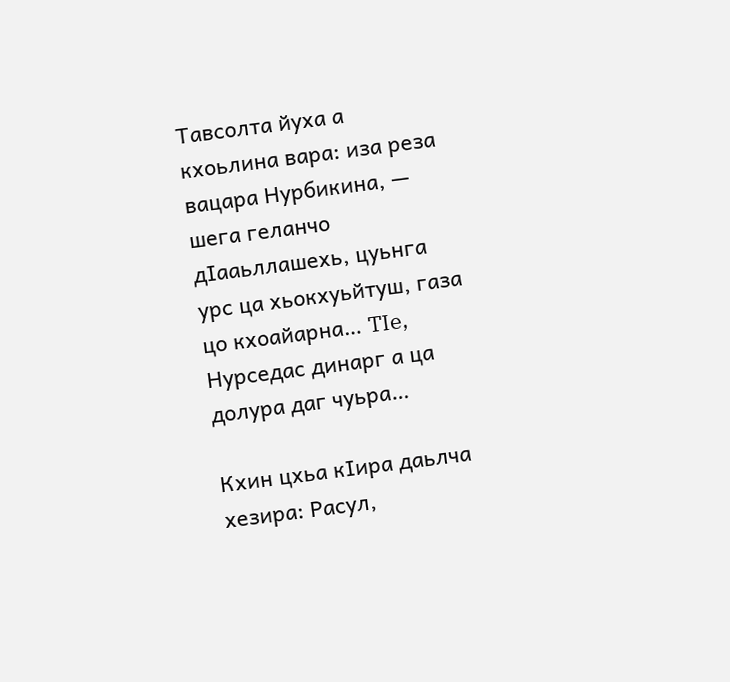Тавсолта йуха а кхоьлина вара: иза реза вацара Нурбикина, — шега геланчо дIааьллашехь, цуьнга урс ца хьокхуьйтуш, газа цо кхоайарна… TIe, Нурседас динарг а ца долура даг чуьра…

Кхин цхьа кIира даьлча хезира: Расул,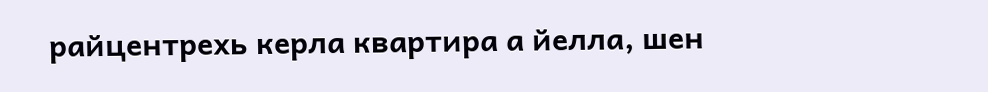райцентрехь керла квартира а йелла, шен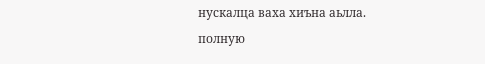нускалца ваха хиъна аьлла.

полную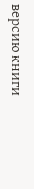версию книги